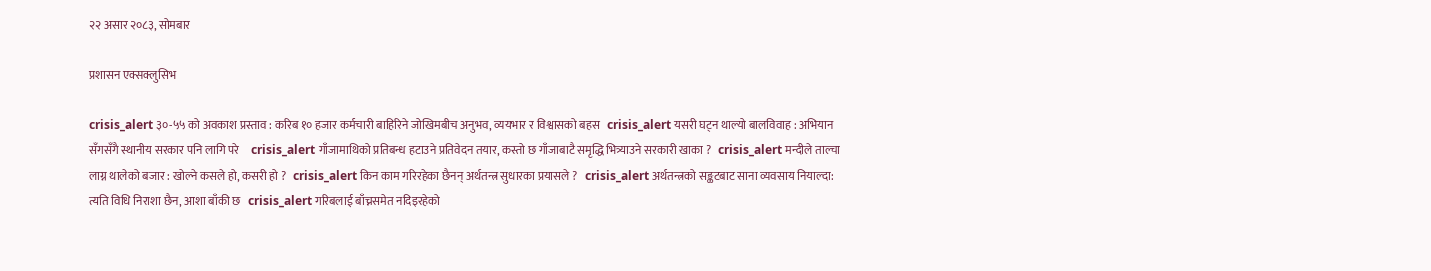२२ असार २०८३, सोमबार

प्रशासन एक्सक्लुसिभ

crisis_alert ३०-५५ को अवकाश प्रस्ताव : करिब १० हजार कर्मचारी बाहिरिने जोखिमबीच अनुभव, व्ययभार र विश्वासको बहस   crisis_alert यसरी घट्न थाल्यो बालविवाह : अभियान सँगसँगै स्थानीय सरकार पनि लागि परे     crisis_alert गाँजामाथिको प्रतिबन्ध हटाउने प्रतिवेदन तयार, कस्तो छ गाँजाबाटै समृद्धि भित्र्याउने सरकारी खाका ?   crisis_alert मन्दीले ताल्चा लाग्न थालेको बजार : खोल्ने कसले हो, कसरी हो ?   crisis_alert किन काम गरिरहेका छैनन् अर्थतन्त्र सुधारका प्रयासले ?   crisis_alert अर्थतन्त्रको सङ्कटबाट साना व्यवसाय नियाल्दा: त्यति विधि निराशा छैन, आशा बाँकी छ   crisis_alert गरिबलाई बाँच्नसमेत नदिइरहेको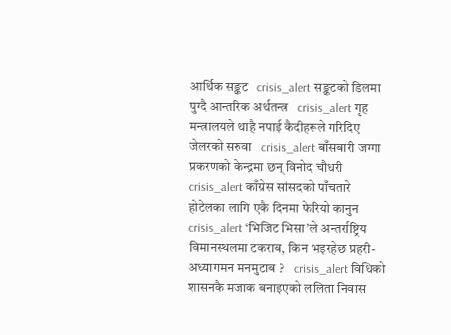आर्थिक सङ्कट   crisis_alert सङ्कटको डिलमा पुग्दै आन्तरिक अर्थतन्त्र   crisis_alert गृह मन्त्रालयले थाहै नपाई कैदीहरूले गरिदिए जेलरको सरुवा   crisis_alert बाँसबारी जग्गा प्रकरणको केन्द्रमा छन् विनोद चौधरी    crisis_alert काँग्रेस सांसदको पाँचतारे होटेलका लागि एकै दिनमा फेरियो कानुन    crisis_alert ‘भिजिट भिसा’ले अन्तर्राष्ट्रिय विमानस्थलमा टकराब, किन भइरहेछ प्रहरी-अध्यागमन मनमुटाब ?    crisis_alert विधिको शासनकै मजाक बनाइएको ललिता निवास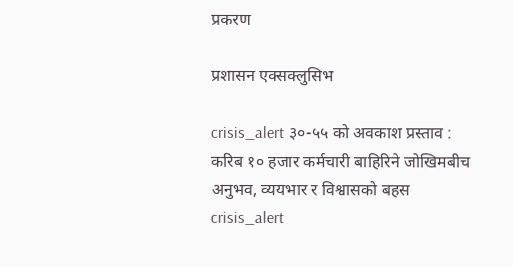प्रकरण

प्रशासन एक्सक्लुसिभ

crisis_alert ३०-५५ को अवकाश प्रस्ताव : करिब १० हजार कर्मचारी बाहिरिने जोखिमबीच अनुभव, व्ययभार र विश्वासको बहस   crisis_alert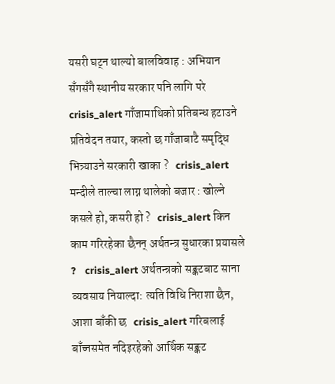यसरी घट्न थाल्यो बालविवाह : अभियान सँगसँगै स्थानीय सरकार पनि लागि परे     crisis_alert गाँजामाथिको प्रतिबन्ध हटाउने प्रतिवेदन तयार, कस्तो छ गाँजाबाटै समृद्धि भित्र्याउने सरकारी खाका ?   crisis_alert मन्दीले ताल्चा लाग्न थालेको बजार : खोल्ने कसले हो, कसरी हो ?   crisis_alert किन काम गरिरहेका छैनन् अर्थतन्त्र सुधारका प्रयासले ?   crisis_alert अर्थतन्त्रको सङ्कटबाट साना व्यवसाय नियाल्दा: त्यति विधि निराशा छैन, आशा बाँकी छ   crisis_alert गरिबलाई बाँच्नसमेत नदिइरहेको आर्थिक सङ्कट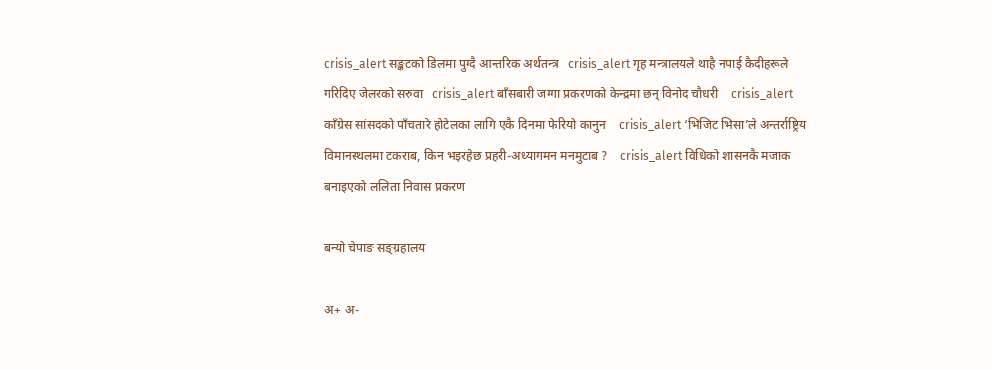crisis_alert सङ्कटको डिलमा पुग्दै आन्तरिक अर्थतन्त्र   crisis_alert गृह मन्त्रालयले थाहै नपाई कैदीहरूले गरिदिए जेलरको सरुवा   crisis_alert बाँसबारी जग्गा प्रकरणको केन्द्रमा छन् विनोद चौधरी    crisis_alert काँग्रेस सांसदको पाँचतारे होटेलका लागि एकै दिनमा फेरियो कानुन    crisis_alert ‘भिजिट भिसा’ले अन्तर्राष्ट्रिय विमानस्थलमा टकराब, किन भइरहेछ प्रहरी-अध्यागमन मनमुटाब ?    crisis_alert विधिको शासनकै मजाक बनाइएको ललिता निवास प्रकरण

बन्यो चेपाङ सङ्ग्रहालय

अ+ अ-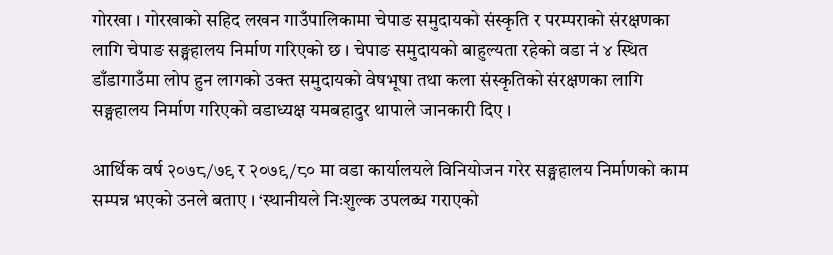गोरखा । गोरखाको सहिद लखन गाउँपालिकामा चेपाङ समुदायको संस्कृति र परम्पराको संरक्षणका लागि चेपाङ सङ्ग्रहालय निर्माण गरिएको छ । चेपाङ समुदायको बाहुल्यता रहेको वडा नं ४ स्थित डाँडागाउँमा लोप हुन लागको उक्त समुदायको वेषभूषा तथा कला संस्कृतिको संरक्षणका लागि सङ्ग्रहालय निर्माण गरिएको वडाध्यक्ष यमबहादुर थापाले जानकारी दिए ।

आर्थिक वर्ष २०७८/७९ र २०७९/८० मा वडा कार्यालयले विनियोजन गरेर सङ्ग्रहालय निर्माणको काम सम्पन्न भएको उनले बताए । ‘स्थानीयले निःशुल्क उपलब्ध गराएको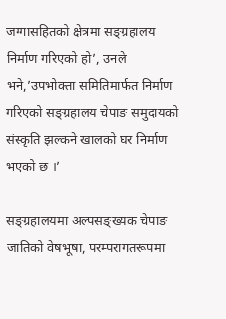जग्गासहितको क्षेत्रमा सङ्ग्रहालय निर्माण गरिएको हो’, उनले भने,’उपभोक्ता समितिमार्फत निर्माण गरिएको सङ्ग्रहालय चेपाङ समुदायको संस्कृति झल्कने खालको घर निर्माण भएको छ ।’

सङ्ग्रहालयमा अल्पसङ्ख्यक चेपाङ जातिको वेषभूषा, परम्परागतरूपमा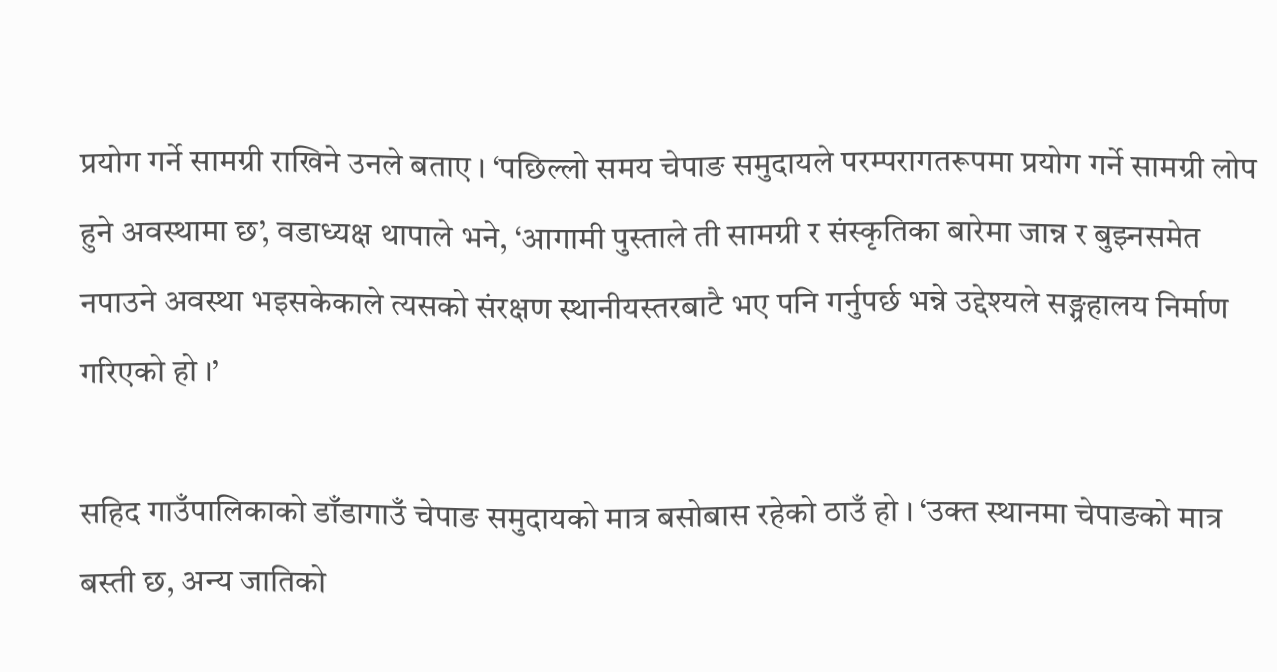प्रयोग गर्ने सामग्री राखिने उनले बताए । ‘पछिल्लो समय चेपाङ समुदायले परम्परागतरूपमा प्रयोग गर्ने सामग्री लोप हुने अवस्थामा छ’, वडाध्यक्ष थापाले भने, ‘आगामी पुस्ताले ती सामग्री र संस्कृतिका बारेमा जान्न र बुझ्नसमेत नपाउने अवस्था भइसकेकाले त्यसको संरक्षण स्थानीयस्तरबाटै भए पनि गर्नुपर्छ भन्ने उद्देश्यले सङ्ग्रहालय निर्माण गरिएको हो ।’

सहिद गाउँपालिकाको डाँडागाउँ चेपाङ समुदायको मात्र बसोबास रहेको ठाउँ हो । ‘उक्त स्थानमा चेपाङको मात्र बस्ती छ, अन्य जातिको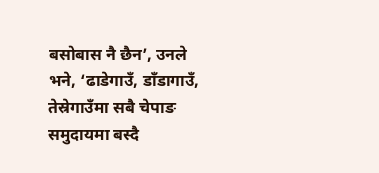बसोबास नै छैन’, उनले भने, ‘ढाडेगाउँ, डाँडागाउँ, तेस्रेगाउँमा सबै चेपाङ समुदायमा बस्दै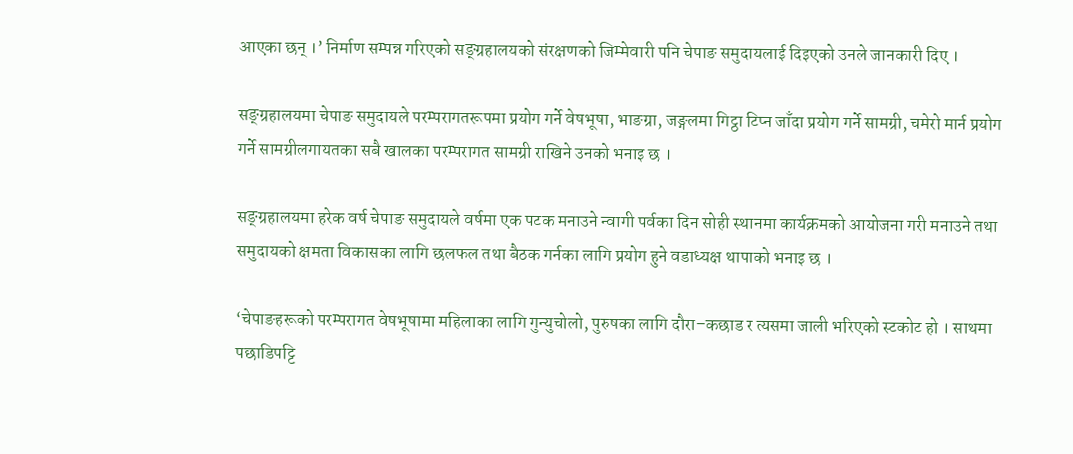आएका छन् ।’ निर्माण सम्पन्न गरिएको सङ्ग्रहालयको संरक्षणको जिम्मेवारी पनि चेपाङ समुदायलाई दिइएको उनले जानकारी दिए ।

सङ्ग्रहालयमा चेपाङ समुदायले परम्परागतरूपमा प्रयोग गर्ने वेषभूषा, भाङग्रा, जङ्गलमा गिट्ठा टिप्न जाँदा प्रयोग गर्ने सामग्री, चमेरो मार्न प्रयोग गर्ने सामग्रीलगायतका सबै खालका परम्परागत सामग्री राखिने उनको भनाइ छ ।

सङ्ग्रहालयमा हरेक वर्ष चेपाङ समुदायले वर्षमा एक पटक मनाउने न्वागी पर्वका दिन सोही स्थानमा कार्यक्रमको आयोजना गरी मनाउने तथा समुदायको क्षमता विकासका लागि छलफल तथा बैठक गर्नका लागि प्रयोग हुने वडाध्यक्ष थापाको भनाइ छ ।

‘चेपाङहरूको परम्परागत वेषभूषामा महिलाका लागि गुन्युचोलो, पुरुषका लागि दौरा–कछाड र त्यसमा जाली भरिएको स्टकोट हो । साथमा पछाडिपट्टि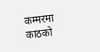कम्मरमा काठको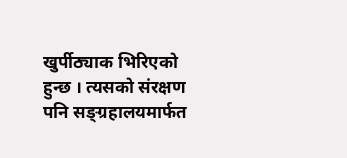खुर्पीठ्याक भिरिएको हुन्छ । त्यसको संरक्षण पनि सङ्ग्रहालयमार्फत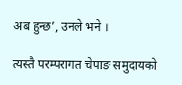अब हुन्छ’, उनले भने ।

त्यस्तै परम्परागत चेपाङ समुदायको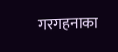गरगहनाका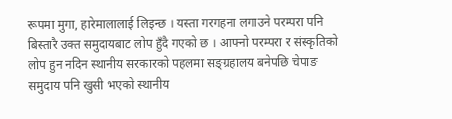रूपमा मुगा, हारेमालालाई लिइन्छ । यस्ता गरगहना लगाउने परम्परा पनि बिस्तारै उक्त समुदायबाट लोप हुँदै गएको छ । आफ्नो परम्परा र संस्कृतिको लोप हुन नदिन स्थानीय सरकारको पहलमा सङ्ग्रहालय बनेपछि चेपाङ समुदाय पनि खुसी भएको स्थानीय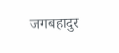जगबहादुर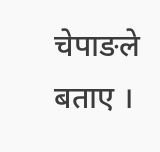चेपाङले बताए ।